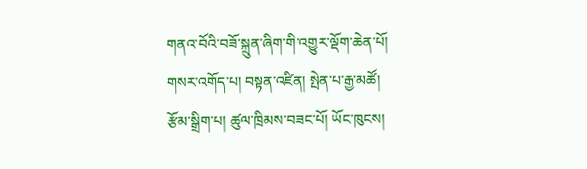གནའ་བོའི་བཟོ་སྐྲུན་ཞིག་གི་འགྱུར་ལྡོག་ཆེན་པོ།
གསར་འགོད་པ། བསྟན་འཛིན། སྤེན་པ་རྒྱ་མཚོ། རྩོམ་སྒྲིག་པ། ཚུལ་ཁྲིམས་བཟང་པོ། ཡོང་ཁུངས།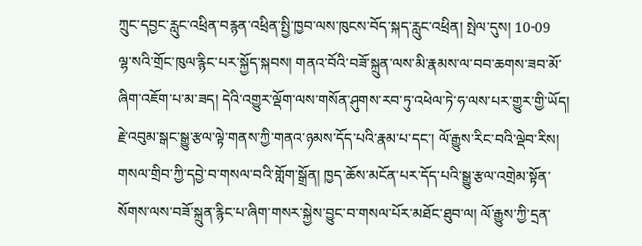ཀྲུང་དབྱང་རླུང་འཕྲིན་བརྙན་འཕྲིན་སྤྱི་ཁྱབ་ལས་ཁུངས་བོད་སྐད་རླུང་འཕྲིན། སྤེལ་དུས། 10-09
ལྷ་སའི་གྲོང་ཁུལ་རྙིང་པར་སྐྱོད་སྐབས། གནའ་བོའི་བཟོ་སྐྲུན་ལས་མི་རྣམས་ལ་བབ་ཆགས་ཟབ་མོ་ཞིག་འཇོག་པ་མ་ཟད། དེའི་འགྱུར་ལྡོག་ལས་གསོན་ཤུགས་རབ་ཏུ་འཕེལ་ཏེ་ཧ་ལས་པར་གྱུར་གྱི་ཡོད། རྗེ་འབུམ་སྒང་སྒྱུ་རྩལ་ལྟེ་གནས་ཀྱི་གནའ་ཉམས་དོད་པའི་རྣམ་པ་དང་། ལོ་རྒྱུས་རིང་བའི་ལྡེབ་རིས། གསལ་གྲིབ་ཀྱི་དབྱེ་བ་གསལ་བའི་གློག་སྒྲོན། ཁྱད་ཆོས་མངོན་པར་དོད་པའི་སྒྱུ་རྩལ་འགྲེམ་སྟོན་སོགས་ལས་བཟོ་སྐྲུན་རྙིང་པ་ཞིག་གསར་སྐྱེས་བྱུང་བ་གསལ་པོར་མཐོང་ཐུབ་ལ། ལོ་རྒྱུས་ཀྱི་དྲན་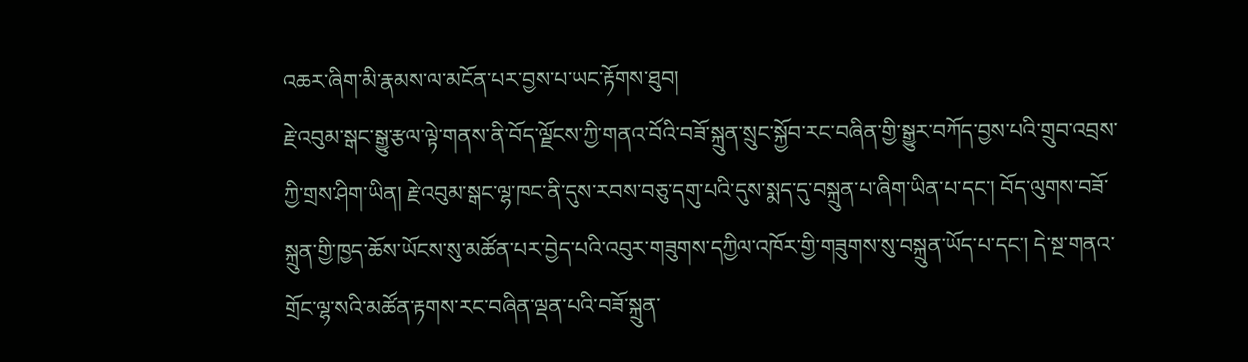འཆར་ཞིག་མི་རྣམས་ལ་མངོན་པར་བྱས་པ་ཡང་རྟོགས་ཐུབ།
རྗེ་འབུམ་སྒང་སྒྱུ་རྩལ་ལྟེ་གནས་ནི་བོད་ལྗོངས་ཀྱི་གནའ་བོའི་བཟོ་སྐྲུན་སྲུང་སྐྱོབ་རང་བཞིན་གྱི་སྒྱུར་བཀོད་བྱས་པའི་གྲུབ་འབྲས་ཀྱི་གྲས་ཤིག་ཡིན། རྗེ་འབུམ་སྒང་ལྷ་ཁང་ནི་དུས་རབས་བཅུ་དགུ་པའི་དུས་སྨད་དུ་བསྐྲུན་པ་ཞིག་ཡིན་པ་དང་། བོད་ལུགས་བཟོ་སྐྲུན་གྱི་ཁྱད་ཆོས་ཡོངས་སུ་མཚོན་པར་བྱེད་པའི་འབུར་གཟུགས་དཀྱིལ་འཁོར་གྱི་གཟུགས་སུ་བསྐྲུན་ཡོད་པ་དང་། དེ་སྔ་གནའ་གྲོང་ལྷ་སའི་མཚོན་རྟགས་རང་བཞིན་ལྡན་པའི་བཟོ་སྐྲུན་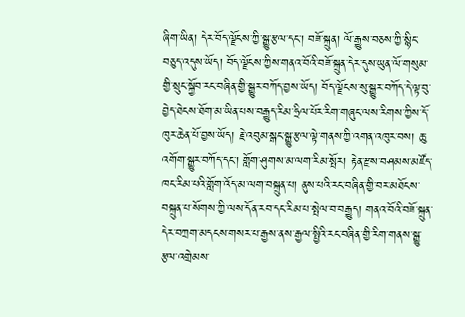ཞིག་ཡིན། དེར་བོད་ལྗོངས་ཀྱི་སྒྱུ་རྩལ་དང་། བཟོ་སྐྲུན། ལོ་རྒྱུས་བཅས་ཀྱི་སྙིང་བཅུད་འདུས་ཡོད། བོད་ལྗོངས་ཀྱིས་གནའ་བོའི་བཟོ་སྐྲུན་དེར་དུས་ཡུན་ལོ་གསུམ་གྱི་སྲུང་སྐྱོབ་རང་བཞིན་གྱི་སྒྱུར་བཀོད་བྱས་ཡོད། བོད་ལྗོངས་སུ་སྒྱུར་བཀོད་དེ་ལྟ་བུ་བྱེད་ཐེངས་ཐོག་མ་ཡིན་པས་བརྒྱུད་རིམ་ཧྲིལ་པོར་རིག་གཞུང་ལས་རིགས་ཀྱིས་དོ་ཁུར་ཆེན་པོ་བྱས་ཡོད། རྗེ་འབུམ་སྒང་སྒྱུ་རྩལ་ལྟེ་གནས་ཀྱི་འགན་འཁུར་བས། ཆུ་འགོག་སྒྱུར་བཀོད་དང་། གློག་ཤུགས་མ་ལག་རིམ་སྤོར། རྟེན་རྫས་བཤམས་མཛོད་ཁང་རིམ་པའི་གློག་འོད་མ་ལག་བསྐྲུན་པ། ནུས་པའི་རང་བཞིན་གྱི་བར་མཐོངས་བསྐྲུན་པ་སོགས་ཀྱི་ལས་དོན་རབ་དང་རིམ་པ་སྤེལ་བ་བརྒྱུད། གནའ་བོའི་བཟོ་སྐྲུན་དེར་བཀྲག་མདངས་གསར་པ་རྒྱས་ནས་རྒྱལ་སྤྱིའི་རང་བཞིན་གྱི་རིག་གནས་སྒྱུ་རྩལ་འགྲེམས་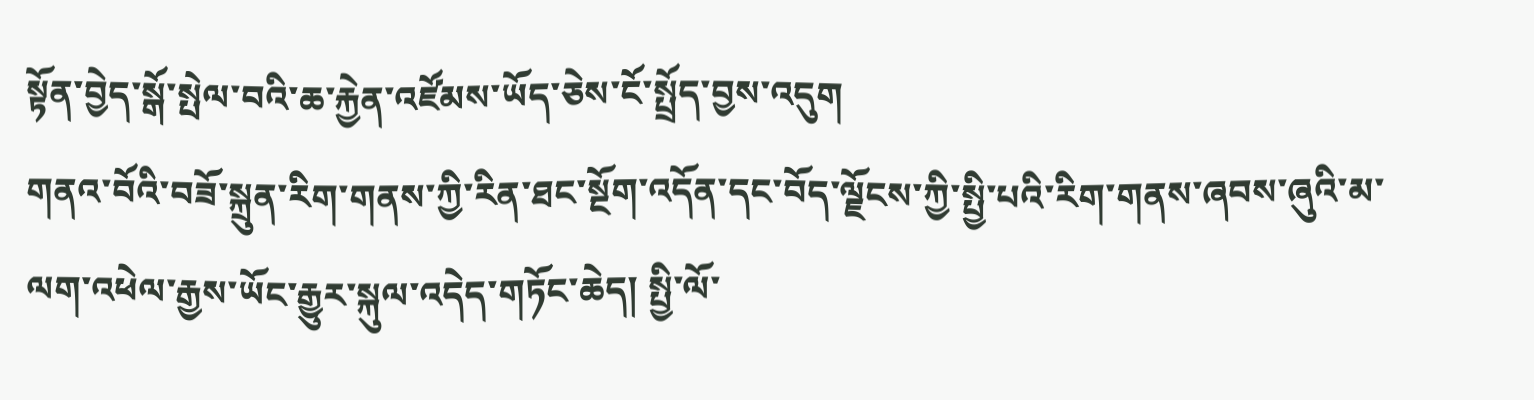སྟོན་བྱེད་སྒོ་སྤེལ་བའི་ཆ་རྐྱེན་འཛོམས་ཡོད་ཅེས་ངོ་སྤྲོད་བྱས་འདུག
གནའ་བོའི་བཟོ་སྐྲུན་རིག་གནས་ཀྱི་རིན་ཐང་སྔོག་འདོན་དང་བོད་ལྗོངས་ཀྱི་སྤྱི་པའི་རིག་གནས་ཞབས་ཞུའི་མ་ལག་འཕེལ་རྒྱས་ཡོང་རྒྱུར་སྐུལ་འདེད་གཏོང་ཆེད། སྤྱི་ལོ་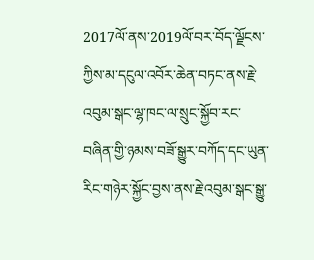2017ལོ་ནས་2019ལོ་བར་བོད་ལྗོངས་ཀྱིས་མ་དངུལ་འབོར་ཆེན་བཏང་ནས་རྗེ་འབུམ་སྒང་ལྷ་ཁང་ལ་སྲུང་སྐྱོབ་རང་བཞིན་གྱི་ཉམས་བཟོ་སྒྱུར་བཀོད་དང་ཡུན་རིང་གཉེར་སྐྱོང་བྱས་ནས་རྗེ་འབུམ་སྒང་སྒྱུ་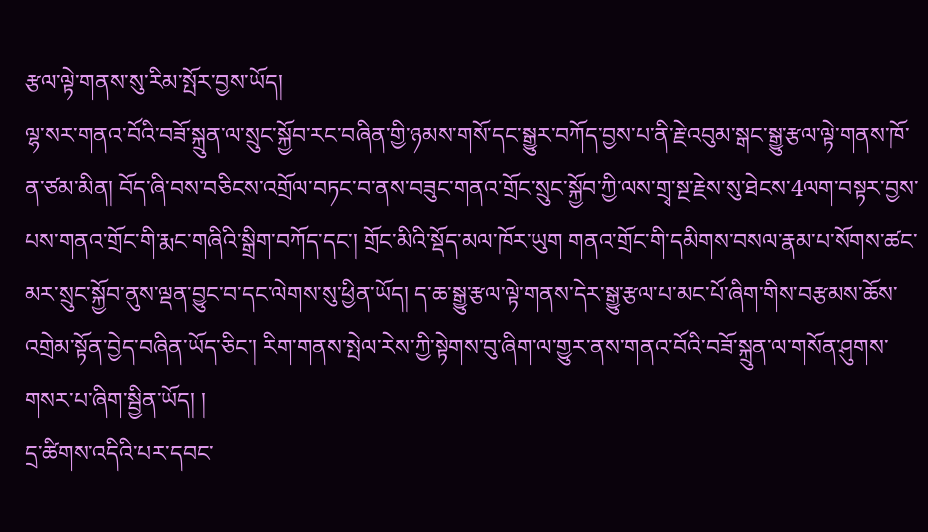རྩལ་ལྟེ་གནས་སུ་རིམ་སྤོར་བྱས་ཡོད།
ལྷ་སར་གནའ་བོའི་བཟོ་སྐྲུན་ལ་སྲུང་སྐྱོབ་རང་བཞིན་གྱི་ཉམས་གསོ་དང་སྒྱུར་བཀོད་བྱས་པ་ནི་རྗེ་འབུམ་སྒང་སྒྱུ་རྩལ་ལྟེ་གནས་ཁོ་ན་ཙམ་མིན། བོད་ཞི་བས་བཅིངས་འགྲོལ་བཏང་བ་ནས་བཟུང་གནའ་གྲོང་སྲུང་སྐྱོབ་ཀྱི་ལས་གྲྭ་སྔ་རྗེས་སུ་ཐེངས་4ལག་བསྟར་བྱས་པས་གནའ་གྲོང་གི་རྨང་གཞིའི་སྒྲིག་བཀོད་དང་། གྲོང་མིའི་སྡོད་མལ་ཁོར་ཡུག གནའ་གྲོང་གི་དམིགས་བསལ་རྣམ་པ་སོགས་ཚང་མར་སྲུང་སྐྱོབ་ནུས་ལྡན་བྱུང་བ་དང་ལེགས་སུ་ཕྱིན་ཡོད། ད་ཆ་སྒྱུ་རྩལ་ལྟེ་གནས་དེར་སྒྱུ་རྩལ་པ་མང་པོ་ཞིག་གིས་བརྩམས་ཆོས་འགྲེམ་སྟོན་བྱེད་བཞིན་ཡོད་ཅིང་། རིག་གནས་སྤེལ་རེས་ཀྱི་སྟེགས་བུ་ཞིག་ལ་གྱུར་ནས་གནའ་བོའི་བཟོ་སྐྲུན་ལ་གསོན་ཤུགས་གསར་པ་ཞིག་སྦྱིན་ཡོད། །
དྲ་ཚིགས་འདིའི་པར་དབང་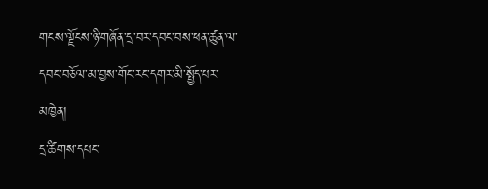གངས་ལྗོངས་ཉི་གཞོན་དྲ་བར་དབང་བས་ཕན་ཚུན་ལ་དབང་བཅོལ་མ་བྱས་གོང་རང་དགར་མི་སྤྱོད་པར་མཁྱེན།
དྲ་ཚིགས་དཔང་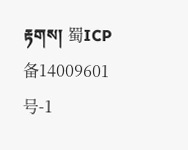རྟགས། 蜀ICP备14009601号-1